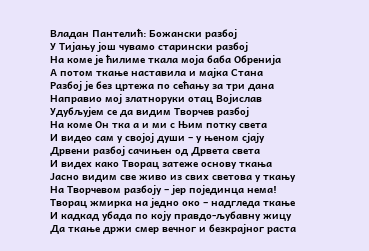Владан Пантелић: Божански разбој
У Тијању још чувамо старински разбој
На коме је ћилиме ткала моја баба Обренија
А потом ткање наставила и мајка Стана
Разбој је без цртежа по сећању за три дана
Направио мој златноруки отац Војислав
Удубљујем се да видим Творчев разбој
На коме Он тка а и ми с Њим потку света
И видео сам у својој души – у њеном сјају
Дрвени разбој сачињен од Дрвета света
И видех како Творац затеже основу ткања
Јасно видим све живо из свих светова у ткању
На Творчевом разбоју – јер појединца нема!
Творац жмирка на једно око – надгледа ткање
И кадкад убада по коју правдо-љубавну жицу
Да ткање држи смер вечног и безкрајног раста